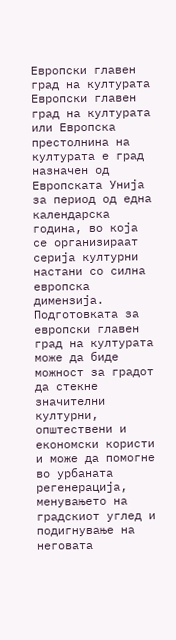Европски главен град на културата
Европски главен град на културата или Европска престолнина на културата е град назначен од Европската Унија за период од една календарска година, во која се организираат серија културни настани со силна европска димензија.
Подготовката за европски главен град на културата може да биде можност за градот да стекне значителни културни, општествени и економски користи и може да помогне во урбаната регенерација, менувањето на градскиот углед и подигнување на неговата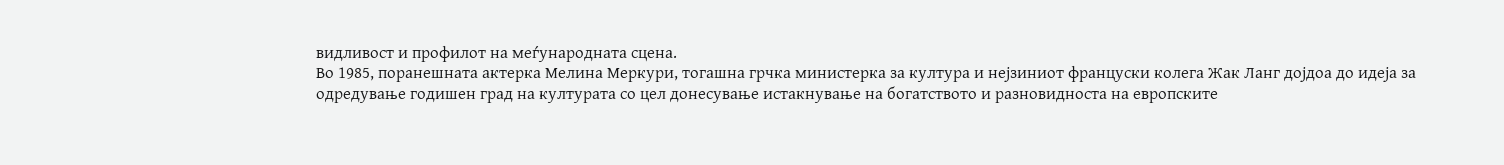видливост и профилот на меѓународната сцена.
Во 1985, поранешната актерка Мелина Меркури, тогашна грчка министерка за култура и нејзиниот француски колега Жак Ланг дојдоа до идеја за одредување годишен град на културата со цел донесување истакнување на богатството и разновидноста на европските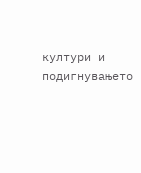култури и подигнувањето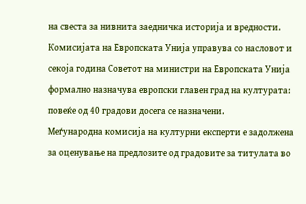на свеста за нивнита заедничка историја и вредности.
Комисијата на Европската Унија управува со насловот и секоја година Советот на министри на Европската Унија формално назначува европски главен град на културата: повеќе од 40 градови досега се назначени.
Меѓународна комисија на културни експерти е задолжена за оценување на предлозите од градовите за титулата во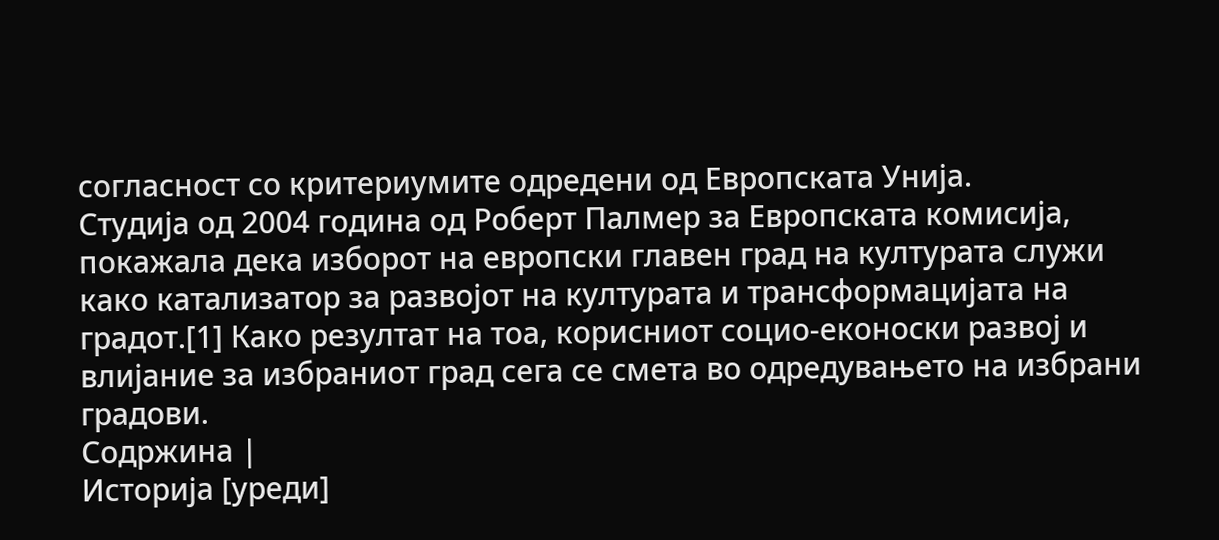согласност со критериумите одредени од Европската Унија.
Студија од 2004 година од Роберт Палмер за Европската комисија, покажала дека изборот на европски главен град на културата служи како катализатор за развојот на културата и трансформацијата на градот.[1] Како резултат на тоа, корисниот социо-еконоски развој и влијание за избраниот град сега се смета во одредувањето на избрани градови.
Содржина |
Историја [уреди]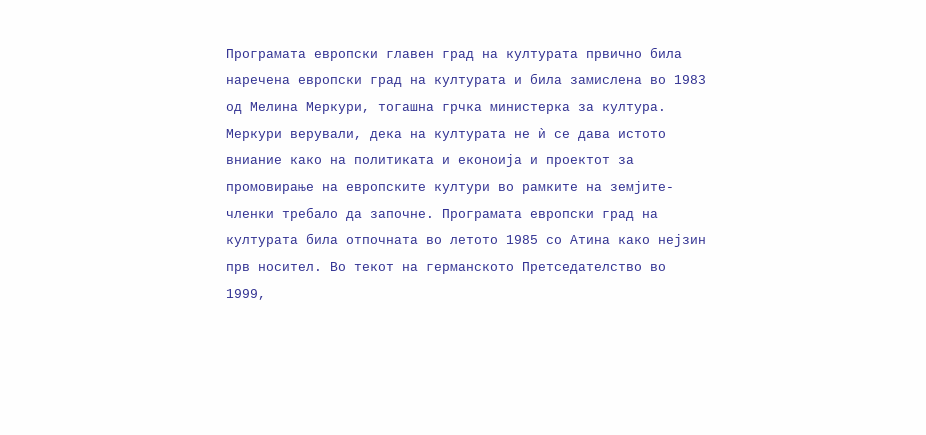Програмата европски главен град на културата првично била наречена европски град на културата и била замислена во 1983 од Мелина Меркури, тогашна грчка министерка за култура. Меркури верували, дека на културата не ѝ се дава истото вниание како на политиката и еконоија и проектот за промовирање на европските култури во рамките на земјите-членки требало да започне. Програмата европски град на културата била отпочната во летото 1985 со Атина како нејзин прв носител. Во текот на германското Претседателство во 1999,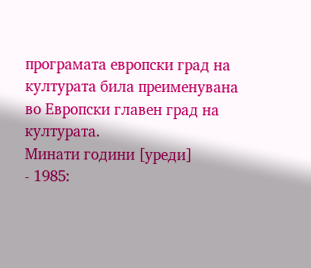програмата европски град на културата била преименувана во Европски главен град на културата.
Минати години [уреди]
- 1985: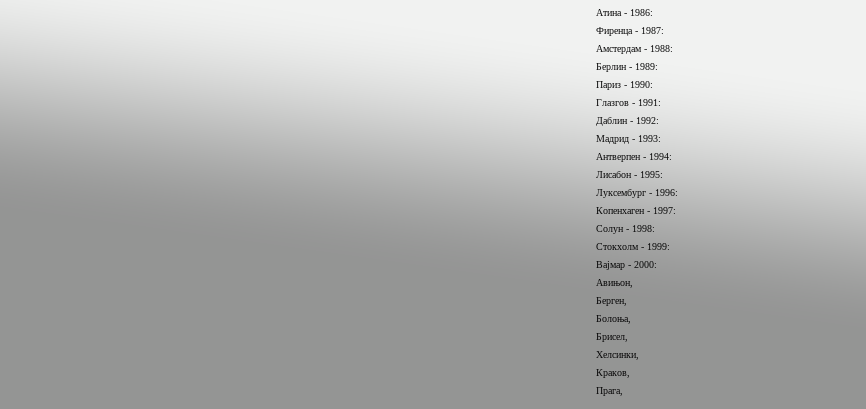Атина - 1986:
Фиренца - 1987:
Амстердам - 1988:
Берлин - 1989:
Париз - 1990:
Глазгов - 1991:
Даблин - 1992:
Мадрид - 1993:
Антверпен - 1994:
Лисабон - 1995:
Луксембург - 1996:
Копенхаген - 1997:
Солун - 1998:
Стокхолм - 1999:
Вајмар - 2000:
Авињон,
Берген,
Болоња,
Брисел,
Хелсинки,
Краков,
Прага,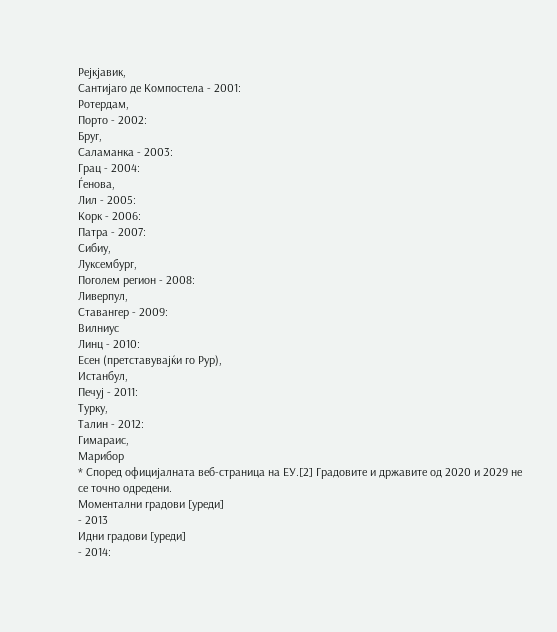Рејкјавик,
Сантијаго де Компостела - 2001:
Ротердам,
Порто - 2002:
Бруг,
Саламанка - 2003:
Грац - 2004:
Ѓенова,
Лил - 2005:
Корк - 2006:
Патра - 2007:
Сибиу,
Луксембург,
Поголем регион - 2008:
Ливерпул,
Ставангер - 2009:
Вилниус
Линц - 2010:
Есен (претставувајќи го Рур),
Истанбул,
Печуј - 2011:
Турку,
Талин - 2012:
Гимараис,
Марибор
* Според официјалната веб-страница на ЕУ.[2] Градовите и државите од 2020 и 2029 не се точно одредени.
Моментални градови [уреди]
- 2013
Идни градови [уреди]
- 2014: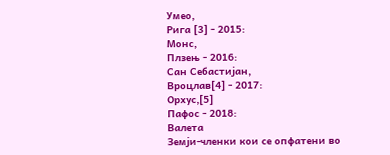Умео,
Рига [3] - 2015:
Монс,
Плзењ - 2016:
Сан Себастијан,
Вроцлав[4] - 2017:
Орхус,[5]
Пафос - 2018:
Валета
Земји-членки кои се опфатени во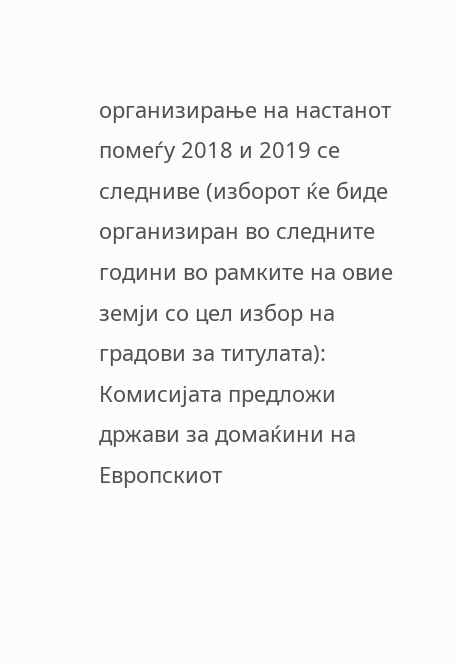организирање на настанот помеѓу 2018 и 2019 се следниве (изборот ќе биде организиран во следните години во рамките на овие земји со цел избор на градови за титулата):
Комисијата предложи држави за домаќини на Европскиот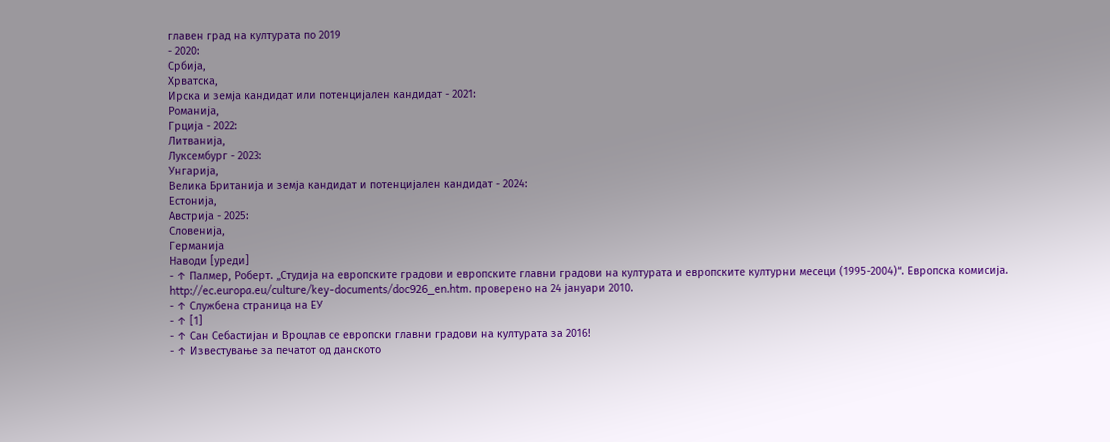главен град на културата по 2019
- 2020:
Србија,
Хрватска,
Ирска и земја кандидат или потенцијален кандидат - 2021:
Романија,
Грција - 2022:
Литванија,
Луксембург - 2023:
Унгарија,
Велика Британија и земја кандидат и потенцијален кандидат - 2024:
Естонија,
Австрија - 2025:
Словенија,
Германија
Наводи [уреди]
- ↑ Палмер, Роберт. „Студија на европските градови и европските главни градови на културата и европските културни месеци (1995-2004)“. Европска комисија. http://ec.europa.eu/culture/key-documents/doc926_en.htm. проверено на 24 јануари 2010.
- ↑ Службена страница на ЕУ
- ↑ [1]
- ↑ Сан Себастијан и Вроцлав се европски главни градови на културата за 2016!
- ↑ Известување за печатот од данското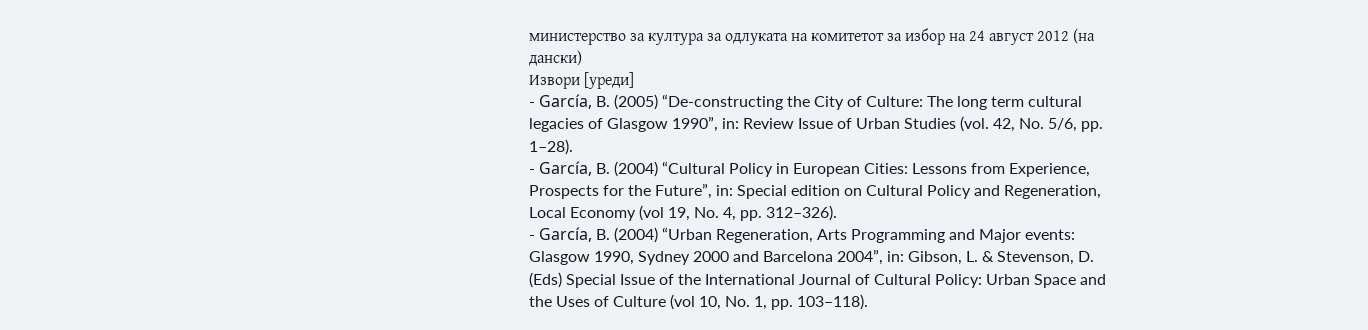министерство за култура за одлуката на комитетот за избор на 24 август 2012 (на дански)
Извори [уреди]
- García, B. (2005) “De-constructing the City of Culture: The long term cultural legacies of Glasgow 1990”, in: Review Issue of Urban Studies (vol. 42, No. 5/6, pp. 1–28).
- García, B. (2004) “Cultural Policy in European Cities: Lessons from Experience, Prospects for the Future”, in: Special edition on Cultural Policy and Regeneration, Local Economy (vol 19, No. 4, pp. 312–326).
- García, B. (2004) “Urban Regeneration, Arts Programming and Major events: Glasgow 1990, Sydney 2000 and Barcelona 2004”, in: Gibson, L. & Stevenson, D. (Eds) Special Issue of the International Journal of Cultural Policy: Urban Space and the Uses of Culture (vol 10, No. 1, pp. 103–118).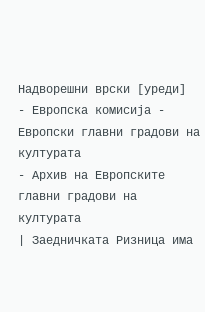Надворешни врски [уреди]
- Европска комисија - Европски главни градови на културата
- Архив на Европските главни градови на културата
| Заедничката Ризница има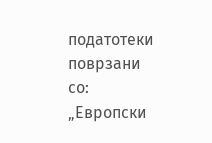податотеки поврзани со: „Европски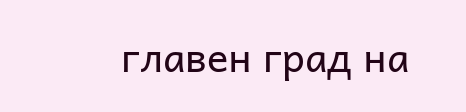главен град на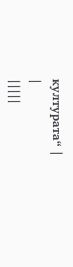културата“ |
|
|||||